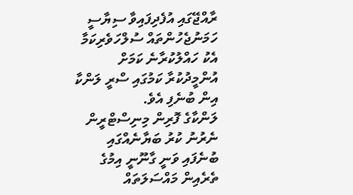ރާއްޖޭގައި އުފެދިފައިވާ ސިޔާސީ ހަމަނުޖެހުންތައް ސުލްހަވެރިކަމާ އެކު ހައްލުކުރާނެ ކަމަށް އުންމީދުކުރާ ކަމުގައި ސްރީ ލަންކާ އިން ބުނެފި އެވެ.
ލަންކާގެ ފޮރިން މިނިސްޓްރީން ނެރުނު ކުރު ބަޔާނެއްގައި ބުނެފައި ވަނީ ގާނޫނީ އިމުގެ ތެރެއިން މައްސަލަތައް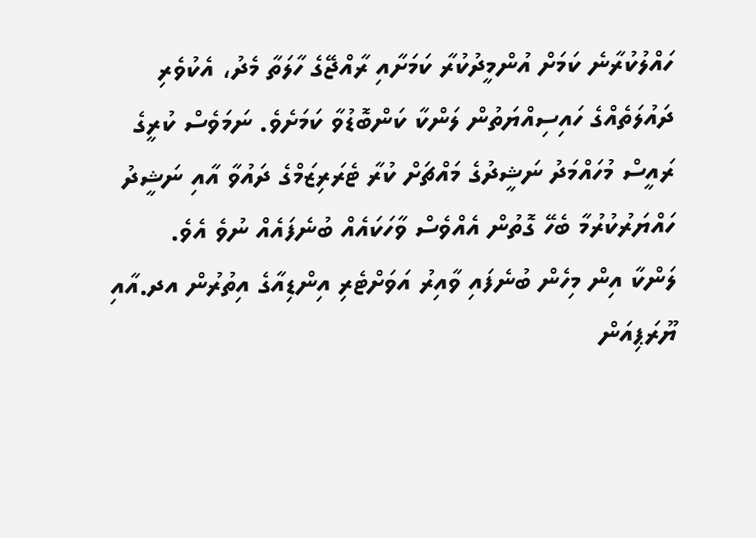ހައްލުކުރާނެ ކަމަށް އުންމީދުކުރާ ކަމަށާއި ރާއްޖޭގެ ހާލަތާ މެދު، އެކުވެރި ދައުލަތެއްގެ ހައިސިއްޔަތުން ލަންކާ ކަންބޮޑުވާ ކަމަށެވެ. ނަމަވެސް ކުރީގެ ރައީސް މުހައްމަދު ނަޝީދުގެ މައްޗަށް ކުރާ ޓެރަރިޒަމްގެ ދައުވާ އާއި ނަޝީދު ހައްޔަރުކުރުމާ ބެހޭ ގޮތުން އެއްވެސް ވާހަކައެއް ބުނެފައެއް ނުވެ އެވެ.
ލަންކާ އިން މިހެން ބުނެފައި ވާއިރު އަވަށްޓެރި އިންޑިއާގެ އިތުރުން އދ.އާއި ޔޫރަޕިއަން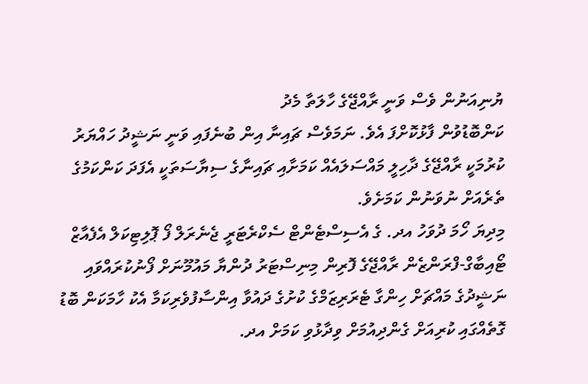ޔުނިއަނުން ވެސް ވަނީ ރާއްޖޭގެ ހާލަތާ މެދު
ކަންބޮޑުވުން ފާޅުކޮށްފަ އެވެ. ނަމަވެސް ޗައިނާ އިން ބުނެފައި ވަނީ ނަޝީދު ހައްޔަރު ކުރުމަކީ ރާއްޖޭގެ ދާހިލީ މައްސަލައެއް ކަމަށާއި ޗައިނާގެ ސިޔާސަތަކީ އެފަދަ ކަންކަމުގެ ތެރެއަށް ނުވަނުން ކަމަށެވެ.
މިދިޔަ ހޯމަ ދުވަހު އދ. ގެ އެސިސްޓެންޓް ސެކްރެޓަރީ ޖެނެރަލް ފޯ ޕޮލިޓިކަލް އެފެއާޒް ޓޯއިބާގް-ފްރަންޒެން ރާއްޖޭގެ ފޮރިން މިނިސްޓަރު ދުންޔާ މައުމޫނަށް ފޯނުކުރައްވައި ނަޝީދުގެ މައްޗަށް ހިންގާ ޓެރަރިޒަމްގެ ކުށުގެ ދައުވާ އިންސާފުވެރިކަމާ އެކު ހާމަކަން ބޮޑު ގޮތެއްގައި ކުރިއަށް ގެންދިއުމަށް ވިދާޅުވި ކަމަށް އދ.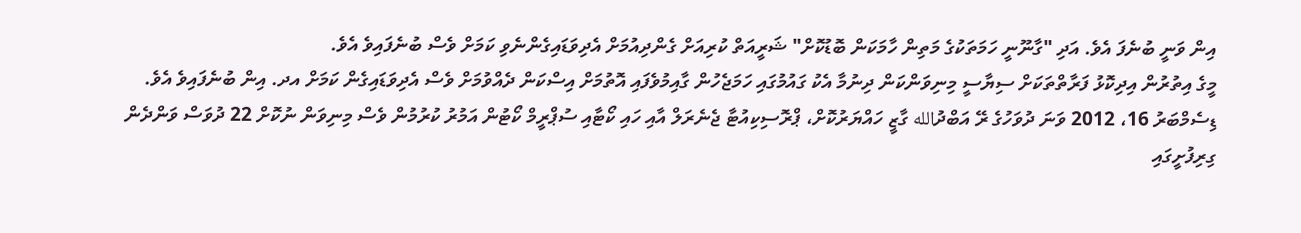އިން ވަނީ ބުނެފަ އެވެ. އަދި "ގާނޫނީ ހަމަތަކުގެ މަތިން ހާމަކަން ބޮޑުކޮށް" ޝަރީއަތް ކުރިއަށް ގެންދިއުމަށް އެދިވަޑައިގެންނެވި ކަމަށް ވެސް ބުނެފައިވެ އެވެ.
މީގެ އިތުރުން އިދިކޮޅު ފަރާތްތަކަށް ސިޔާސީ މިނިވަންކަން ދިނުމާ އެކު ގައުމުގައި ހަމަޖެހުން ގާއިމުވެފައި އޮތުމަށް އިސްކަން ދެއްވުމަށް ވެސް އެދިވަޑައިގެން ކަމަށް އދ. އިން ބުނެފައިވެ އެވެ.
ޑިސެމްބަރު 16، 2012 ވަނަ ދުވަހުގެ ރޭ އަބްދުالله ގާޒީ ހައްޔަރުކޮށް، ޕްރޮސިކިއުޓާ ޖެނެރަލް އާއި ހައި ކޯޓާއި ސުޕްރީމް ކޯޓުން އަމުރު ކުރުމުން ވެސް މިނިވަން ނުކޮށް 22 ދުވަސް ވަންދެން ގިރިފުށީގައި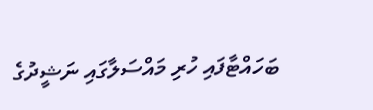ބަހައްޓާފައި ހުރި މައްސަލާގައި ނަޝީދުގެ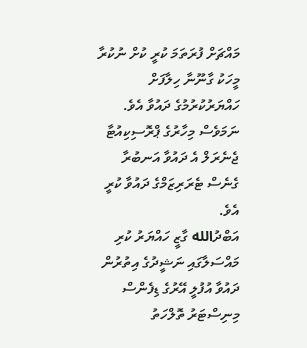މައްޗަށް ފުރަތަމަ ކުރީ ކުށް ނުކުރާ މީހަކު ގާނޫނާ ހިލާފަށް ހައްޔަރުކުރުމުގެ ދައުވާ އެވެ. ނަމަވެސް މިހާރުގެ ޕްރޮސިކިއުޓާ ޖެނެރަލް އެ ދައުވާ އަނބުރާ ގެނެސް ޓެރަރިޒަމްގެ ދައުވާ ކުރީ އެވެ.
އަބްދުالله ގާޒީ ހައްޔަރު ކުރި މައްސަލާގައި ނަޝީދުގެ އިތުރުން ދައުވާ އުފުލީ އޭރުގެ ޑިފެންސް މިނިސްޓަރު ތޮލްހަތު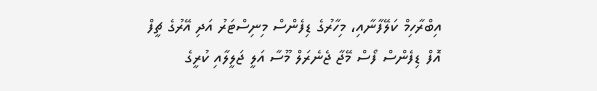އިބްރާހިމް ކަލޭފާނާއި، މިހާރުގެ ޑިފެންސް މިނިސްޓަރު އަދި އޭރުގެ ޗީފް އޮފް ޑިފެންސް ފޯސް މޭޖާ ޖެނެރަލް މޫސާ އަލީ ޖަލީލާއި ކުރީގެ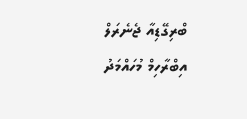ބްރިގޭޑިއާ ޖެނެރަލް އިބްރާހިމް މުހައްމަދު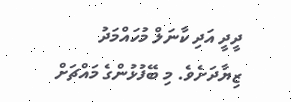ދީދީ އަދި ކާނަލް މުހައްމަދު ޒިޔާދަށެވެ. މި ބޭފުޅުންގެ މައްޗަށް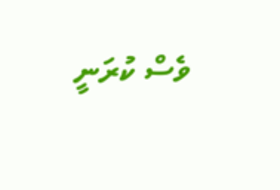ވެސް ކުރަނީ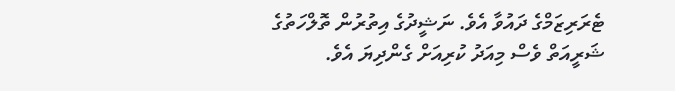ޓެރަރިޒަމްގެ ދައުވާ އެވެ. ނަޝީދުގެ އިތުރުން ތޮލްހަތުގެ ޝަރީއަތް ވެސް މިއަދު ކުރިއަށް ގެންދިޔަ އެވެ.